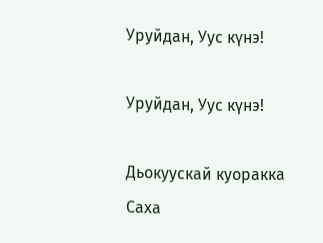Уруйдан, Уус күнэ!

Уруйдан, Уус күнэ!

Дьокуускай куоракка Саха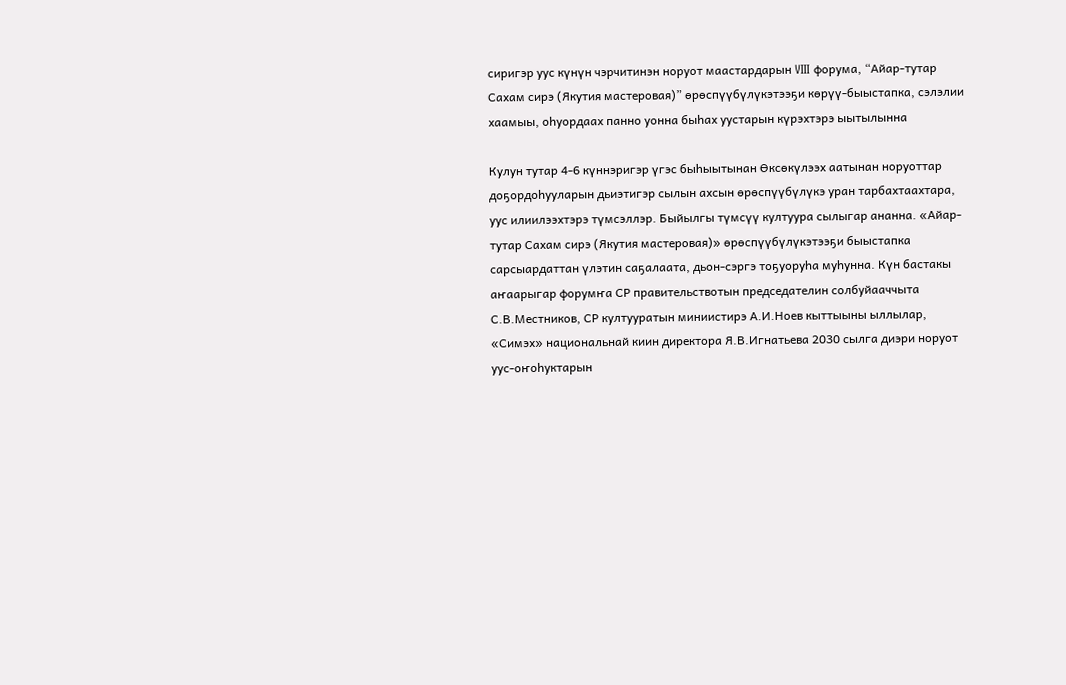сиригэр уус күнүн чэрчитинэн норуот маастардарын VIII форума, “Айар-тутар Сахам сирэ (Якутия мастеровая)” өрөспүүбүлүкэтээҕи көрүү-быыстапка, сэлэлии хаамыы, оһуордаах панно уонна быһах уустарын күрэхтэрэ ыытылынна

Кулун тутар 4-6 күннэригэр үгэс быһыытынан Өксөкүлээх аатынан норуоттар доҕордоһууларын дьиэтигэр сылын ахсын өрөспүүбүлүкэ уран тарбахтаахтара, уус илиилээхтэрэ түмсэллэр. Быйылгы түмсүү култуура сылыгар ананна. «Айар-тутар Сахам сирэ (Якутия мастеровая)» өрөспүүбүлүкэтээҕи быыстапка сарсыардаттан үлэтин саҕалаата, дьон-сэргэ тоҕуоруһа муһунна. Күн бастакы аҥаарыгар форумҥа СР правительствотын председателин солбуйааччыта С.В.Местников, СР култууратын миниистирэ А.И.Ноев кыттыыны ыллылар, «Симэх» национальнай киин директора Я.В.Игнатьева 2030 сылга диэри норуот уус-оҥоһуктарын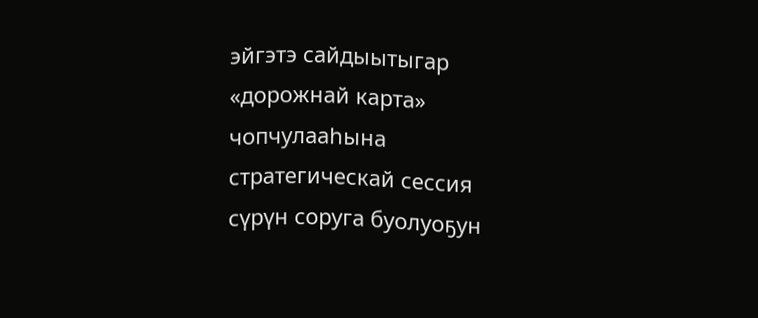эйгэтэ сайдыытыгар «дорожнай карта» чопчулааһына стратегическай сессия сүрүн соруга буолуоҕун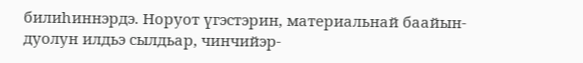билиһиннэрдэ. Норуот үгэстэрин, материальнай баайын-дуолун илдьэ сылдьар, чинчийэр-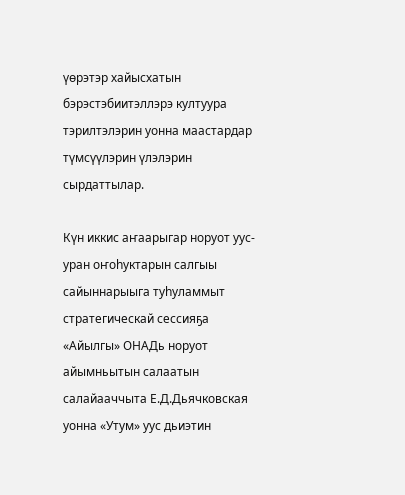үөрэтэр хайысхатын бэрэстэбиитэллэрэ култуура тэрилтэлэрин уонна маастардар түмсүүлэрин үлэлэрин сырдаттылар.

Күн иккис аҥаарыгар норуот уус-уран оҥоһуктарын салгыы сайыннарыыга туһуламмыт стратегическай сессияҕа «Айылгы» ОНАДь норуот айымньытын салаатын салайааччыта Е.Д.Дьячковская уонна «Утум» уус дьиэтин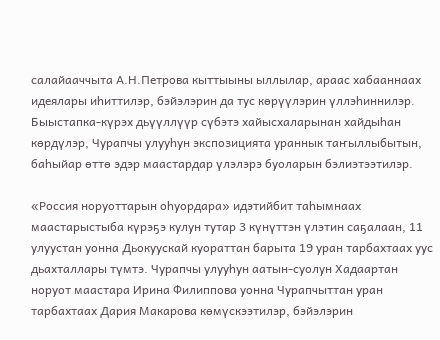салайааччыта А.Н.Петрова кыттыыны ыллылар, араас хабааннаах идеялары иһиттилэр, бэйэлэрин да тус көрүүлэрин үллэһиннилэр. Быыстапка-күрэх дьүүллүүр сүбэтэ хайысхаларынан хайдыһан көрдүлэр, Чурапчы улууһун экспозицията ураннык таҥыллыбытын, баһыйар өттө эдэр маастардар үлэлэрэ буоларын бэлиэтээтилэр.

«Россия норуоттарын оһуордара» идэтийбит таһымнаах маастарыстыба күрэҕэ кулун тутар 3 күнүттэн үлэтин саҕалаан, 11 улуустан уонна Дьокуускай куораттан барыта 19 уран тарбахтаах уус дьахталлары түмтэ. Чурапчы улууһун аатын-суолун Хадаартан норуот маастара Ирина Филиппова уонна Чурапчыттан уран тарбахтаах Дария Макарова көмүскээтилэр, бэйэлэрин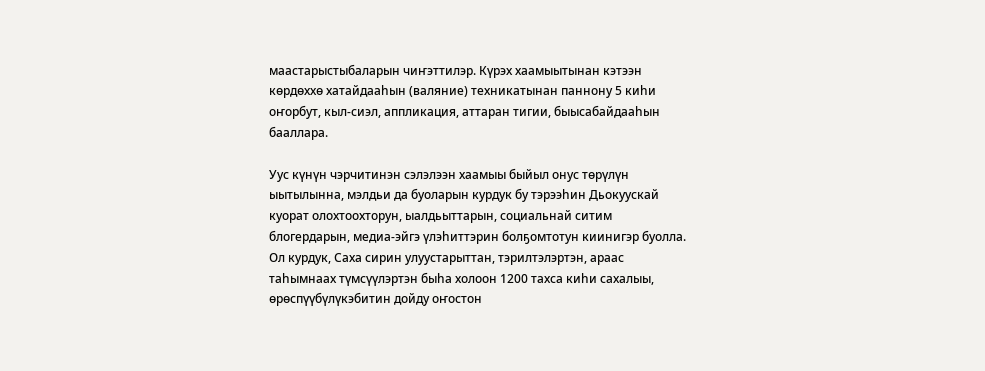маастарыстыбаларын чиҥэттилэр. Күрэх хаамыытынан кэтээн көрдөххө хатайдааһын (валяние) техникатынан паннону 5 киһи оҥорбут, кыл-сиэл, аппликация, аттаран тигии, быысабайдааһын бааллара.

Уус күнүн чэрчитинэн сэлэлээн хаамыы быйыл онус төрүлүн ыытылынна, мэлдьи да буоларын курдук бу тэрээһин Дьокуускай куорат олохтоохторун, ыалдьыттарын, социальнай ситим блогердарын, медиа-эйгэ үлэһиттэрин болҕомтотун киинигэр буолла. Ол курдук, Саха сирин улуустарыттан, тэрилтэлэртэн, араас таһымнаах түмсүүлэртэн быһа холоон 1200 тахса киһи сахалыы, өрөспүүбүлүкэбитин дойду оҥостон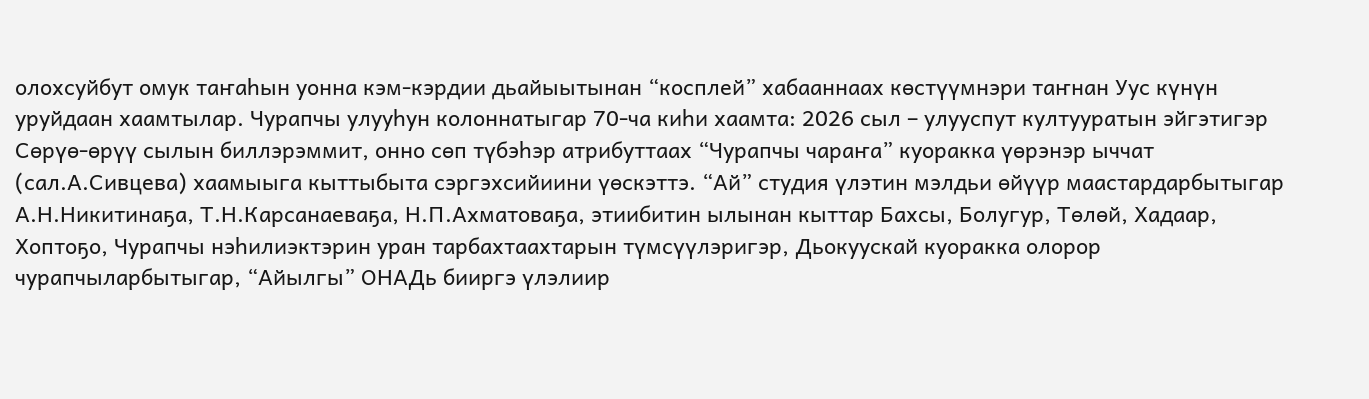олохсуйбут омук таҥаһын уонна кэм-кэрдии дьайыытынан “косплей” хабааннаах көстүүмнэри таҥнан Уус күнүн уруйдаан хаамтылар. Чурапчы улууһун колоннатыгар 70-ча киһи хаамта: 2026 сыл – улууспут култууратын эйгэтигэр Сөрүө-өрүү сылын биллэрэммит, онно сөп түбэһэр атрибуттаах “Чурапчы чараҥа” куоракка үөрэнэр ыччат (сал.А.Сивцева) хаамыыга кыттыбыта сэргэхсийиини үөскэттэ. “Ай” студия үлэтин мэлдьи өйүүр маастардарбытыгар А.Н.Никитинаҕа, Т.Н.Карсанаеваҕа, Н.П.Ахматоваҕа, этиибитин ылынан кыттар Бахсы, Болугур, Төлөй, Хадаар, Хоптоҕо, Чурапчы нэһилиэктэрин уран тарбахтаахтарын түмсүүлэригэр, Дьокуускай куоракка олорор чурапчыларбытыгар, “Айылгы” ОНАДь бииргэ үлэлиир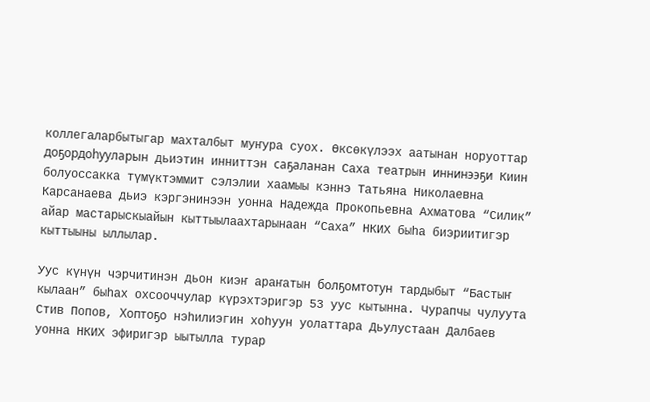коллегаларбытыгар махталбыт муҥура суох. Өксөкүлээх аатынан норуоттар доҕордоһууларын дьиэтин инниттэн саҕаланан Саха театрын иннинээҕи Киин болуоссакка түмүктэммит сэлэлии хаамыы кэннэ Татьяна Николаевна Карсанаева дьиэ кэргэнинээн уонна Надежда Прокопьевна Ахматова “Силик” айар мастарыскыайын кыттыылаахтарынаан “Саха” НКИХ быһа биэриитигэр кыттыыны ыллылар.

Уус күнүн чэрчитинэн дьон киэҥ араҥатын болҕомтотун тардыбыт “Бастыҥ кылаан” быһах охсооччулар күрэхтэригэр 53 уус кытынна. Чурапчы чулуута Стив Попов, Хоптоҕо нэһилиэгин хоһуун уолаттара Дьулустаан Далбаев уонна НКИХ эфиригэр ыытылла турар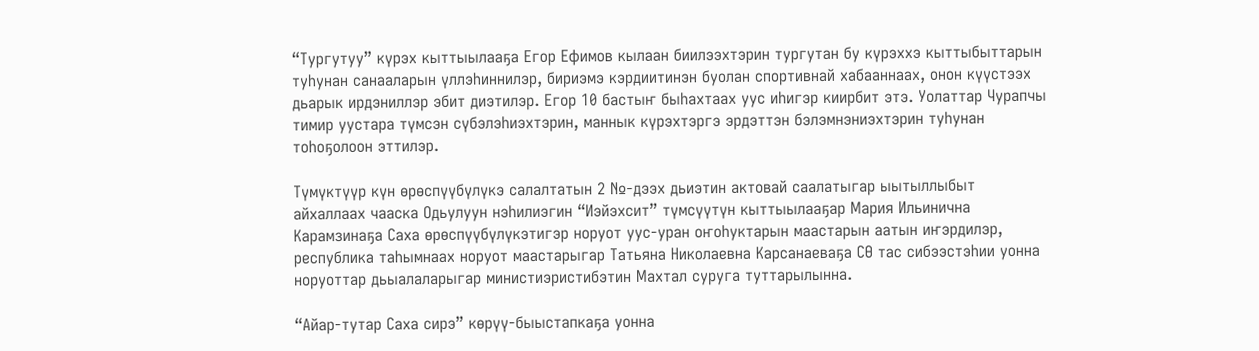“Тургутуу” күрэх кыттыылааҕа Егор Ефимов кылаан биилээхтэрин тургутан бу күрэххэ кыттыбыттарын туһунан санааларын үллэһиннилэр, бириэмэ кэрдиитинэн буолан спортивнай хабааннаах, онон күүстээх дьарык ирдэниллэр эбит диэтилэр. Егор 10 бастыҥ быһахтаах уус иһигэр киирбит этэ. Уолаттар Чурапчы тимир уустара түмсэн сүбэлэһиэхтэрин, маннык күрэхтэргэ эрдэттэн бэлэмнэниэхтэрин туһунан тоһоҕолоон эттилэр.

Түмүктүүр күн өрөспүүбүлүкэ салалтатын 2 №-дээх дьиэтин актовай саалатыгар ыытыллыбыт айхаллаах чааска Одьулуун нэһилиэгин “Иэйэхсит” түмсүүтүн кыттыылааҕар Мария Ильинична Карамзинаҕа Саха өрөспүүбүлүкэтигэр норуот уус-уран оҥоһуктарын маастарын аатын иҥэрдилэр, республика таһымнаах норуот маастарыгар Татьяна Николаевна Карсанаеваҕа СӨ тас сибээстэһии уонна норуоттар дьыалаларыгар министиэристибэтин Махтал суруга туттарылынна.

“Айар-тутар Саха сирэ” көрүү-быыстапкаҕа уонна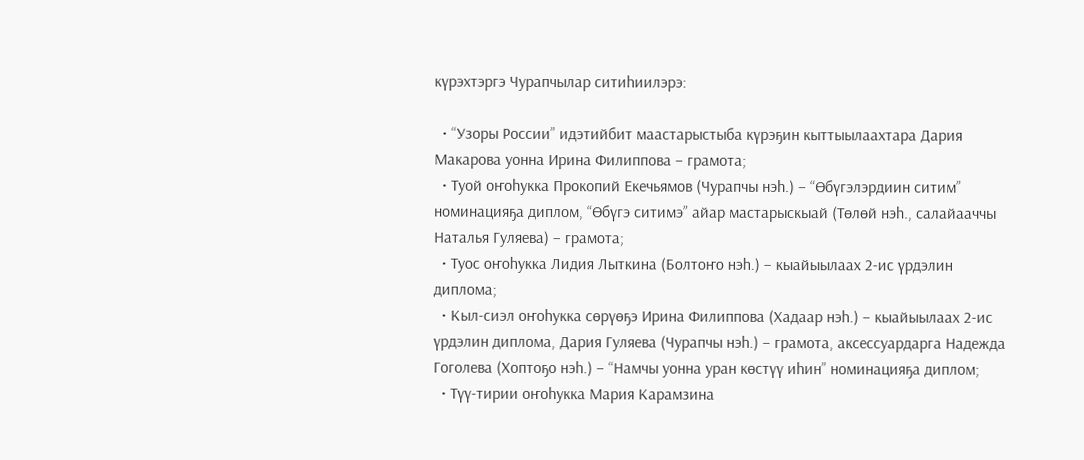күрэхтэргэ Чурапчылар ситиһиилэрэ:

  • “Узоры России” идэтийбит маастарыстыба күрэҕин кыттыылаахтара Дария Макарова уонна Ирина Филиппова – грамота;
  • Туой оҥоһукка Прокопий Екечьямов (Чурапчы нэһ.) – “Өбүгэлэрдиин ситим” номинацияҕа диплом, “Өбүгэ ситимэ” айар мастарыскыай (Төлөй нэһ., салайааччы Наталья Гуляева) – грамота;
  • Туос оҥоһукка Лидия Лыткина (Болтоҥо нэһ.) – кыайыылаах 2-ис үрдэлин диплома;
  • Кыл-сиэл оҥоһукка сөрүөҕэ Ирина Филиппова (Хадаар нэһ.) – кыайыылаах 2-ис үрдэлин диплома, Дария Гуляева (Чурапчы нэһ.) – грамота, аксессуардарга Надежда Гоголева (Хоптоҕо нэһ.) – “Намчы уонна уран көстүү иһин” номинацияҕа диплом;
  • Түү-тирии оҥоһукка Мария Карамзина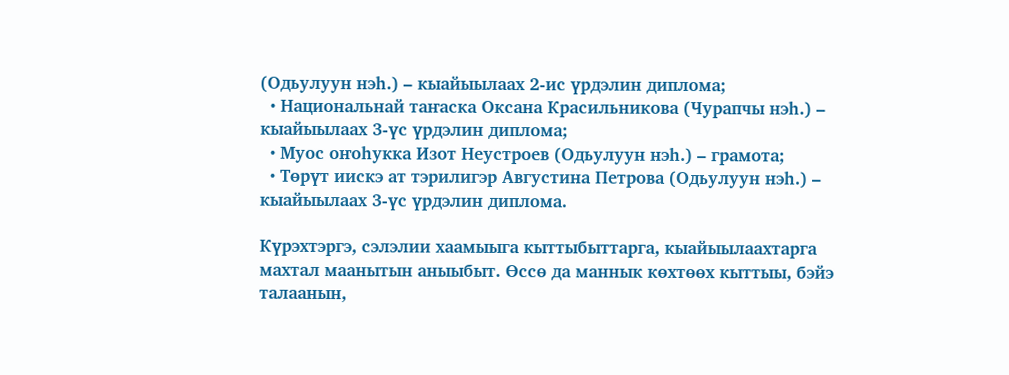(Одьулуун нэһ.) – кыайыылаах 2-ис үрдэлин диплома;
  • Национальнай таҥаска Оксана Красильникова (Чурапчы нэһ.) – кыайыылаах 3-үс үрдэлин диплома;
  • Муос оҥоһукка Изот Неустроев (Одьулуун нэһ.) – грамота;
  • Төрүт иискэ ат тэрилигэр Августина Петрова (Одьулуун нэһ.) – кыайыылаах 3-үс үрдэлин диплома.

Күрэхтэргэ, сэлэлии хаамыыга кыттыбыттарга, кыайыылаахтарга махтал маанытын аныыбыт. Өссө да маннык көхтөөх кыттыы, бэйэ талаанын,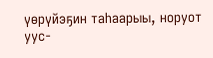үөрүйэҕин таһаарыы, норуот уус-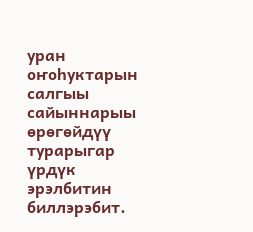уран оҥоһуктарын салгыы сайыннарыы өрөгөйдүү турарыгар үрдүк эрэлбитин биллэрэбит.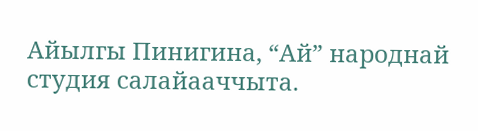Айылгы Пинигина, “Ай” народнай студия салайааччыта.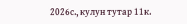2026с., кулун тутар 11к.